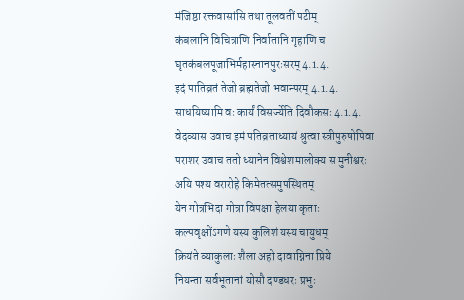मंजिष्ठा रक्तवासांसि तथा तूलवतीं पटीम्
कंबलानि विचित्राणि निर्वातानि गृहाणि च
घृतकंबलपूजाभिर्महास्नानपुरःसरम् 4.1.4.
इदं पातिव्रतं तेजो ब्रह्मतेजो भवान्परम् 4.1.4.
साधयिष्यामि वः कार्यं विसर्ज्येति दिवौकसः 4.1.4.
वेदव्यास उवाच इमं पतिव्रताध्यायं श्रुत्वा स्त्रीपुरुषोपिवा
पराशर उवाच ततो ध्यानेन विश्वेशमालोक्य स मुनीश्वरः
अयि पश्य वरारोहे किमेतत्समुपस्थितम्
येन गोत्रभिदा गोत्रा विपक्षा हेलया कृताः
कल्पवृक्षोंऽगणे यस्य कुलिशं यस्य चायुधम्
क्रियंते व्याकुलाः शैला अहो दावाग्निना प्रिये
नियन्ता सर्वभूतानां योसौ दण्डधरः प्रभुः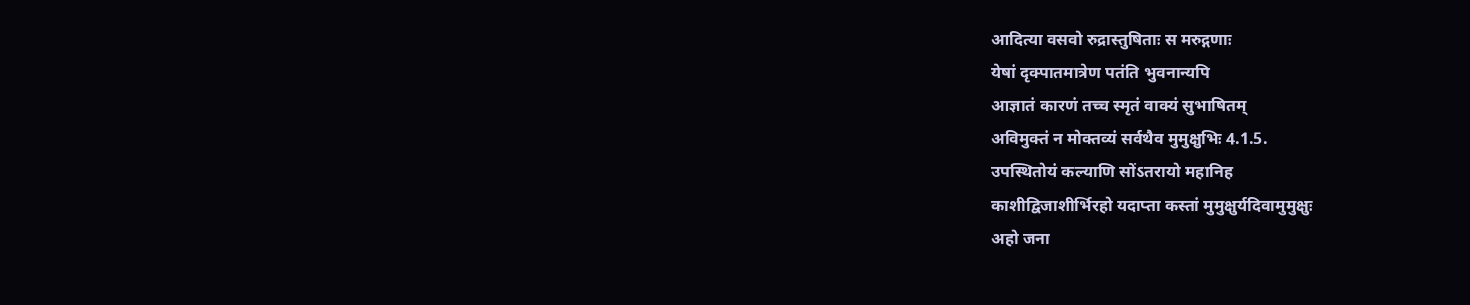आदित्या वसवो रुद्रास्तुषिताः स मरुद्गणाः
येषां दृक्पातमात्रेण पतंति भुवनान्यपि
आज्ञातं कारणं तच्च स्मृतं वाक्यं सुभाषितम्
अविमुक्तं न मोक्तव्यं सर्वथैव मुमुक्षुभिः 4.1.5.
उपस्थितोयं कल्याणि सोंऽतरायो महानिह
काशीद्विजाशीर्भिरहो यदाप्ता कस्तां मुमुक्षुर्यदिवामुमुक्षुः
अहो जना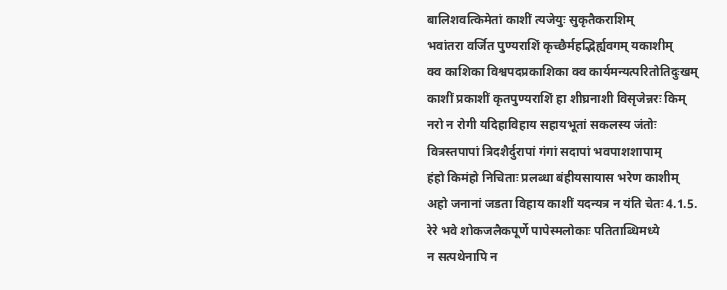बालिशवत्किमेतां काशीं त्यजेयुः सुकृतैकराशिम्
भवांतरा वर्जित पुण्यराशिं कृच्छैर्महद्भिर्ह्यवगम् यकाशीम्
क्व काशिका विश्वपदप्रकाशिका क्व कार्यमन्यत्परितोतिदुःखम्
काशीं प्रकाशीं कृतपुण्यराशिं हा शीघ्रनाशी विसृजेन्नरः किम्
नरो न रोगी यदिहाविहाय सहायभूतां सकलस्य जंतोः
वित्रस्तपापां त्रिदशैर्दुरापां गंगां सदापां भवपाशशापाम्
हंहो किमंहो निचिताः प्रलब्धा बंहीयसायास भरेण काशीम्
अहो जनानां जडता विहाय काशीं यदन्यत्र न यंति चेतः 4.1.5.
रेरे भवे शोकजलैकपूर्णे पापेस्मलोकाः पतिताब्धिमध्ये
न सत्पथेनापि न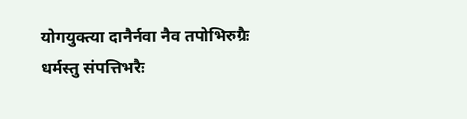योगयुक्त्या दानैर्नवा नैव तपोभिरुग्रैः
धर्मस्तु संपत्तिभरैः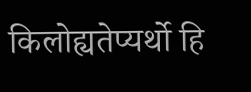किलोह्यतेप्यर्थो हि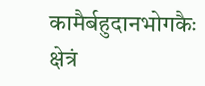कामैर्बहुदानभोगकैः
क्षेत्रं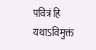पवित्रं हि यथाऽविमुक्तं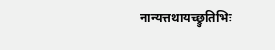नान्यत्तथायच्छ्रुतिभिः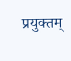प्रयुक्तम्